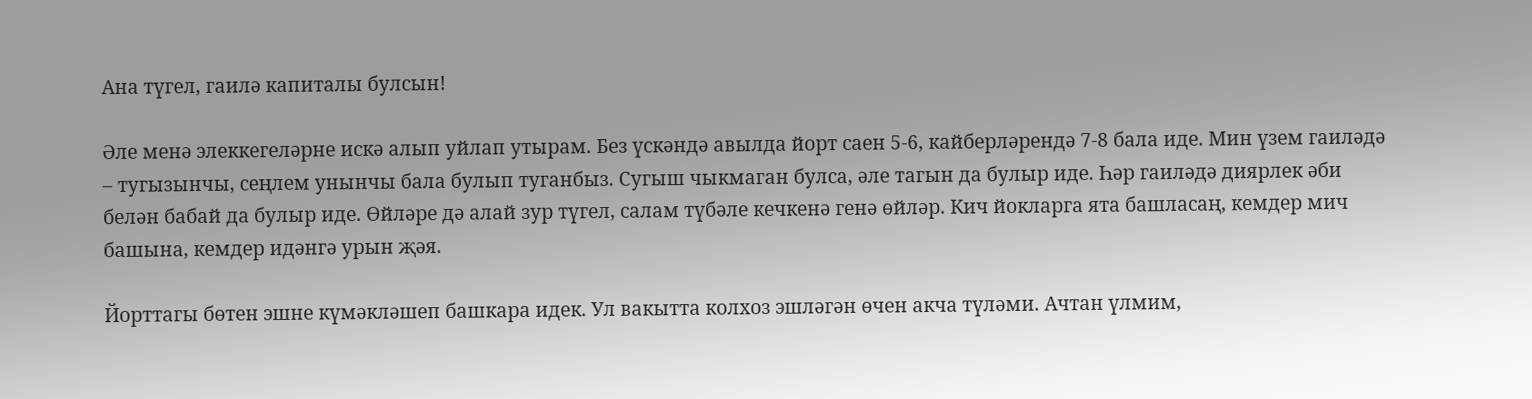Ана түгел, гаилә капиталы булсын!

Әле менә элеккегеләрне искә алып уйлап утырам. Без үскәндә авылда йорт саен 5-6, кайберләрендә 7-8 бала иде. Мин үзем гаиләдә – тугызынчы, сеңлем унынчы бала булып туганбыз. Сугыш чыкмаган булса, әле тагын да булыр иде. Һәр гаиләдә диярлек әби белән бабай да булыр иде. Өйләре дә алай зур түгел, салам түбәле кечкенә генә өйләр. Кич йокларга ята башласаң, кемдер мич башына, кемдер идәнгә урын җәя.

Йорттагы бөтен эшне күмәкләшеп башкара идек. Ул вакытта колхоз эшләгән өчен акча түләми. Ачтан үлмим,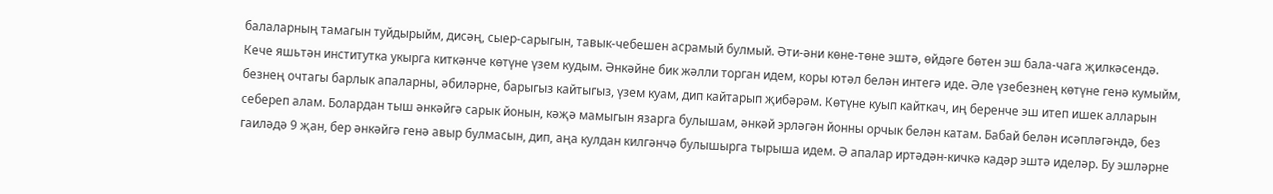балаларның тамагын туйдырыйм, дисәң, сыер-сарыгын, тавык-чебешен асрамый булмый. Әти-әни көне-төне эштә, өйдәге бөтен эш бала-чага җилкәсендә. Кече яшьтән институтка укырга киткәнче көтүне үзем кудым. Әнкәйне бик жәлли торган идем, коры ютәл белән интегә иде. Әле үзебезнең көтүне генә кумыйм, безнең очтагы барлык апаларны, әбиләрне, барыгыз кайтыгыз, үзем куам, дип кайтарып җибәрәм. Көтүне куып кайткач, иң беренче эш итеп ишек алларын себереп алам. Болардан тыш әнкәйгә сарык йонын, кәҗә мамыгын язарга булышам, әнкәй эрләгән йонны орчык белән катам. Бабай белән исәпләгәндә, без гаиләдә 9 җан, бер әнкәйгә генә авыр булмасын, дип, аңа кулдан килгәнчә булышырга тырыша идем. Ә апалар иртәдән-кичкә кадәр эштә иделәр. Бу эшләрне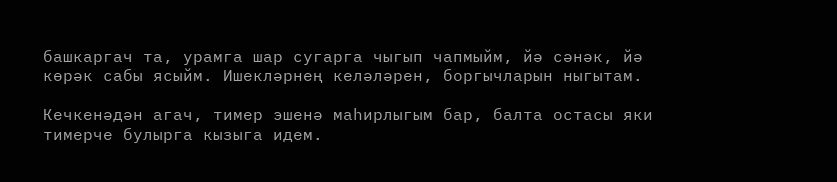башкаргач та, урамга шар сугарга чыгып чапмыйм, йә сәнәк, йә көрәк сабы ясыйм. Ишекләрнең келәләрен, боргычларын ныгытам.

Кечкенәдән агач, тимер эшенә маһирлыгым бар, балта остасы яки тимерче булырга кызыга идем.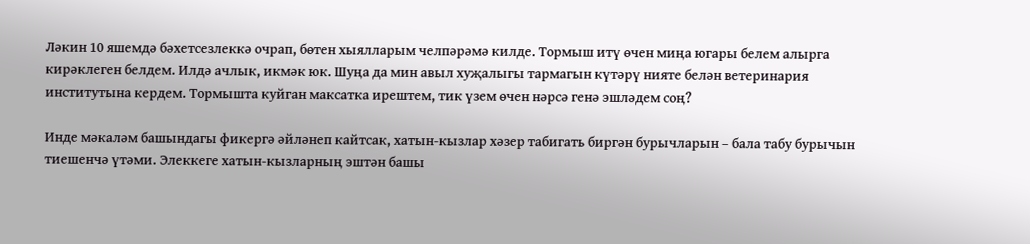Ләкин 10 яшемдә бәхетсезлеккә очрап, бөтен хыялларым челпәрәмә килде. Тормыш итү өчен миңа югары белем алырга кирәклеген белдем. Илдә ачлык, икмәк юк. Шуңа да мин авыл хуҗалыгы тармагын күтәрү нияте белән ветеринария институтына кердем. Тормышта куйган максатка ирештем, тик үзем өчен нәрсә генә эшләдем соң?

Инде мәкаләм башындагы фикергә әйләнеп кайтсак, хатын-кызлар хәзер табигать биргән бурычларын – бала табу бурычын тиешенчә үтәми. Элеккеге хатын-кызларның эштән башы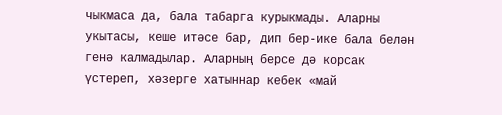чыкмаса да, бала табарга курыкмады. Аларны укытасы, кеше итәсе бар, дип бер-ике бала белән генә калмадылар. Аларның берсе дә корсак үстереп, хәзерге хатыннар кебек «май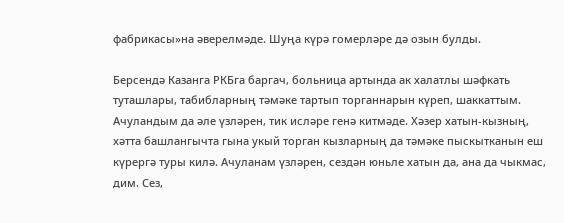фабрикасы»на әверелмәде. Шуңа күрә гомерләре дә озын булды.

Берсендә Казанга РКБга баргач, больница артында ак халатлы шәфкать туташлары, табибларның тәмәке тартып торганнарын күреп, шаккаттым. Ачуландым да әле үзләрен, тик исләре генә китмәде. Хәзер хатын-кызның, хәтта башлангычта гына укый торган кызларның да тәмәке пыскытканын еш күрергә туры килә. Ачуланам үзләрен, сездән юньле хатын да, ана да чыкмас, дим. Сез,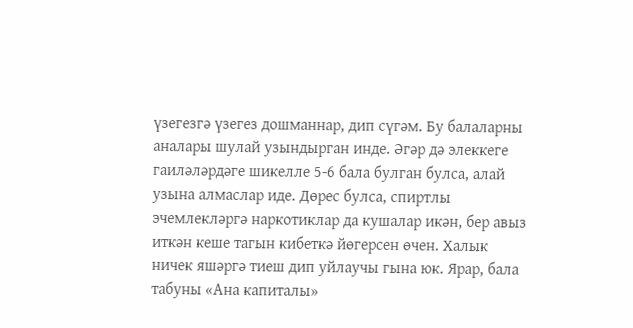үзегезгә үзегез дошманнар, дип сүгәм. Бу балаларны аналары шулай узындырган инде. Әгәр дә элеккеге гаиләләрдәге шикелле 5-6 бала булган булса, алай узына алмаслар иде. Дөрес булса, спиртлы эчемлекләргә наркотиклар да кушалар икән, бер авыз иткән кеше тагын кибеткә йөгерсен өчен. Халык ничек яшәргә тиеш дип уйлаучы гына юк. Ярар, бала табуны «Ана капиталы»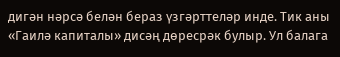дигән нәрсә белән бераз үзгәрттеләр инде. Тик аны «Гаилә капиталы» дисәң дөресрәк булыр. Ул балага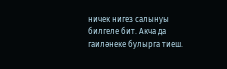ничек нигез салынуы билгеле бит. Акча да гаиләнеке булырга тиеш.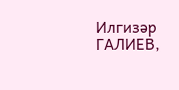Илгизәр ГАЛИЕВ,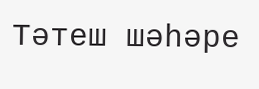Тәтеш шәһәре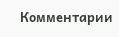Комментарии